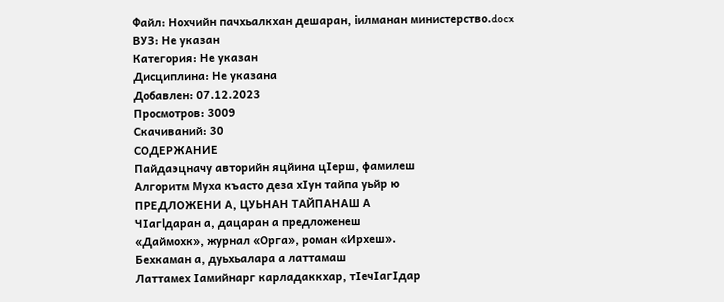Файл: Нохчийн пачхьалкхан дешаран, iилманан министерство.docx
ВУЗ: Не указан
Категория: Не указан
Дисциплина: Не указана
Добавлен: 07.12.2023
Просмотров: 3009
Скачиваний: 30
СОДЕРЖАНИЕ
Пайдаэцначу авторийн яцйина цIерш, фамилеш
Алгоритм Муха къасто деза хIун тайпа уьйр ю
ПРЕДЛОЖЕНИ А, ЦУЬНАН ТАЙПАНАШ А
ЧIaгlдаран а, дацаран а предложенеш
«Даймохк», журнал «Орга», роман «Ирхеш».
Бехкаман а, дуьхьалара а латтамаш
Латтамех Iамийнарг карладаккхар, тIечIагIдар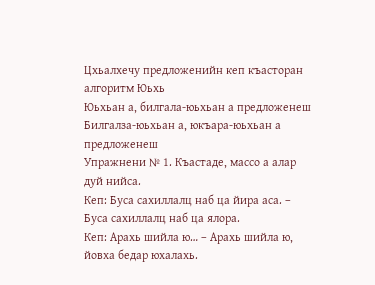Цхьалхечу предложенийн кеп къасторан алгоритм Юьхь
Юьхьан а, билгала-юьхьан а предложенеш
Билгалза-юьхьан а, юкъара-юьхьан а предложенеш
Упражнени № 1. Къастаде, массо а алар дуй нийса.
Кеп: Буса сахиллалц наб ца йира аса. – Буса сахиллалц наб ца ялора.
Кеп: Арахь шийла ю… – Арахь шийла ю, йовха бедар юхалахь.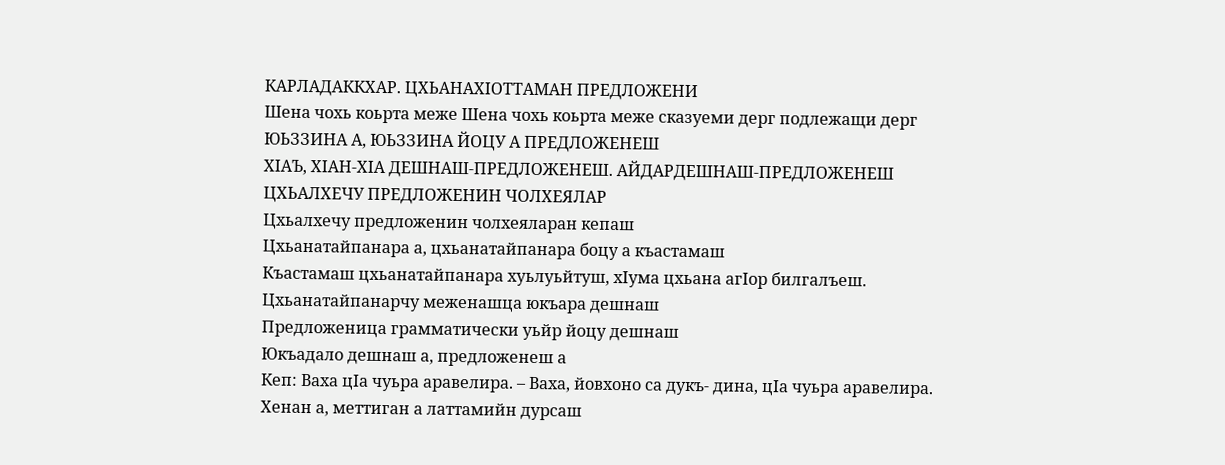КАРЛАДАККХАР. ЦХЬАНАХIОТТАМАН ПРЕДЛОЖЕНИ
Шена чохь коьрта меже Шена чохь коьрта меже сказуеми дерг подлежащи дерг
ЮЬЗЗИНА А, ЮЬЗЗИНА ЙОЦУ А ПРЕДЛОЖЕНЕШ
ХIАЪ, ХIАН-ХIА ДЕШНАШ-ПРЕДЛОЖЕНЕШ. АЙДАРДЕШНАШ-ПРЕДЛОЖЕНЕШ
ЦХЬАЛХЕЧУ ПРЕДЛОЖЕНИН ЧОЛХЕЯЛАР
Цхьалхечу предложенин чолхеяларан кепаш
Цхьанатайпанара а, цхьанатайпанара боцу а къастамаш
Къастамаш цхьанатайпанара хуьлуьйтуш, хIума цхьана агIор билгалъеш.
Цхьанатайпанарчу меженашца юкъара дешнаш
Предложеница грамматически уьйр йоцу дешнаш
Юкъадало дешнаш а, предложенеш а
Кеп: Ваха цIа чуьра аравелира. – Ваха, йовхоно са дукъ- дина, цIа чуьра аравелира.
Хенан а, меттиган а латтамийн дурсаш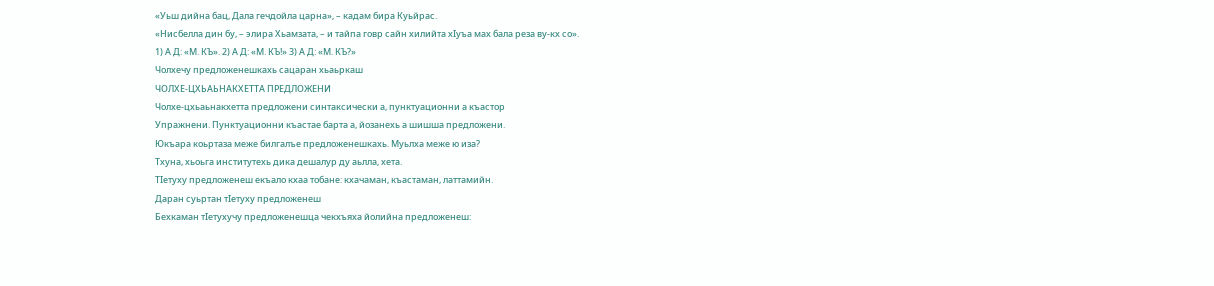«Уьш дийна бац, Дала гечдойла царна», – кадам бира Куьйрас.
«Нисбелла дин бу, – элира Хьамзата, – и тайпа говр сайн хилийта хIуъа мах бала реза ву-кх со».
1) А Д: «М. КЪ». 2) А Д: «М. КЪ!» 3) А Д: «М. КЪ?»
Чолхечу предложенешкахь сацаран хьаьркаш
ЧОЛХЕ-ЦХЬАЬНАКХЕТТА ПРЕДЛОЖЕНИ
Чолхе-цхьаьнакхетта предложени синтаксически а, пунктуационни а къастор
Упражнени. Пунктуационни къастае барта а, йозанехь а шишша предложени.
Юкъара коьртаза меже билгалъе предложенешкахь. Муьлха меже ю иза?
Тхуна, хьоьга институтехь дика дешалур ду аьлла, хета.
ТIетуху предложенеш екъало кхаа тобане: кхачаман, къастаман, латтамийн.
Даран суьртан тIетуху предложенеш
Бехкаман тIетухучу предложенешца чекхъяха йолийна предложенеш: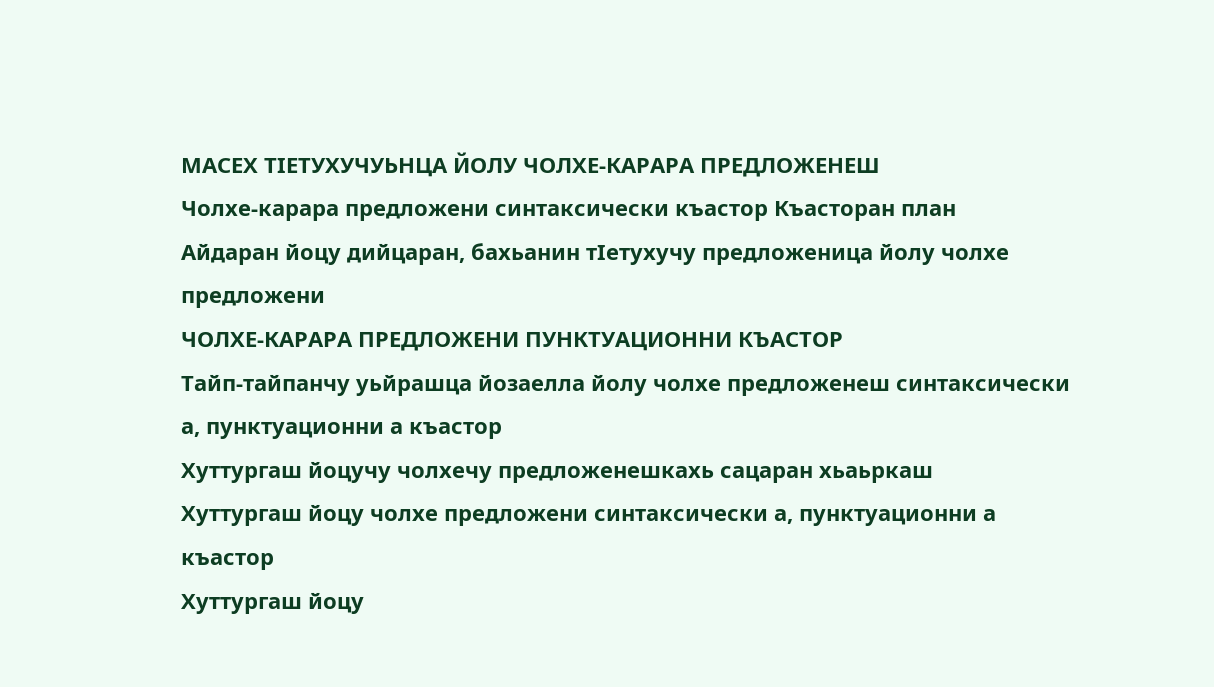МАСЕХ ТIЕТУХУЧУЬНЦА ЙОЛУ ЧОЛХЕ-КАРАРА ПРЕДЛОЖЕНЕШ
Чолхе-карара предложени синтаксически къастор Къасторан план
Айдаран йоцу дийцаран, бахьанин тIетухучу предложеница йолу чолхе предложени
ЧОЛХЕ-КАРАРА ПРЕДЛОЖЕНИ ПУНКТУАЦИОННИ КЪАСТОР
Тайп-тайпанчу уьйрашца йозаелла йолу чолхе предложенеш синтаксически а, пунктуационни а къастор
Хуттургаш йоцучу чолхечу предложенешкахь сацаран хьаьркаш
Хуттургаш йоцу чолхе предложени синтаксически а, пунктуационни а къастор
Хуттургаш йоцу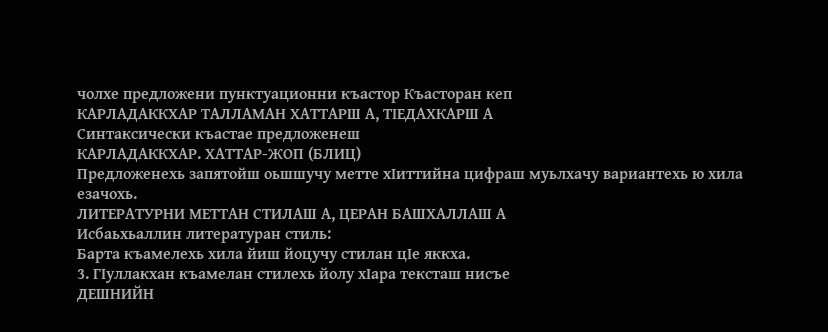чолхе предложени пунктуационни къастор Къасторан кеп
КАРЛАДАККХАР ТАЛЛАМАН ХАТТАРШ А, ТIЕДАХКАРШ А
Синтаксически къастае предложенеш
КАРЛАДАККХАР. ХАТТАР-ЖОП (БЛИЦ)
Предложенехь запятойш оьшшучу метте хIиттийна цифраш муьлхачу вариантехь ю хила езачохь.
ЛИТЕРАТУРНИ МЕТТАН СТИЛАШ А, ЦЕРАН БАШХАЛЛАШ А
Исбаьхьаллин литературан стиль:
Барта къамелехь хила йиш йоцучу стилан цIе яккха.
3. ГIуллакхан къамелан стилехь йолу хIара тексташ нисъе
ДЕШНИЙН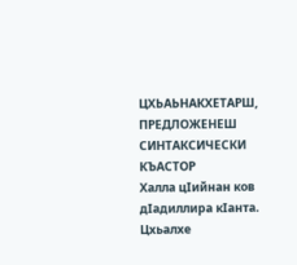ЦХЬАЬНАКХЕТАРШ, ПРЕДЛОЖЕНЕШ СИНТАКСИЧЕСКИ КЪАСТОР
Халла цIийнан ков дIадиллира кIанта.
Цхьалхе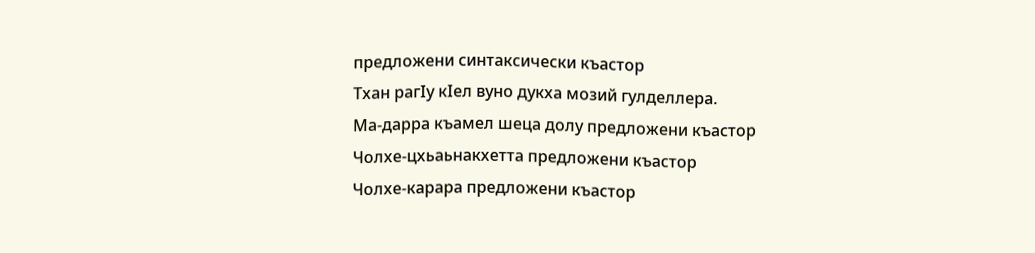предложени синтаксически къастор
Тхан рагIу кIел вуно дукха мозий гулделлера.
Ма-дарра къамел шеца долу предложени къастор
Чолхе-цхьаьнакхетта предложени къастор
Чолхе-карара предложени къастор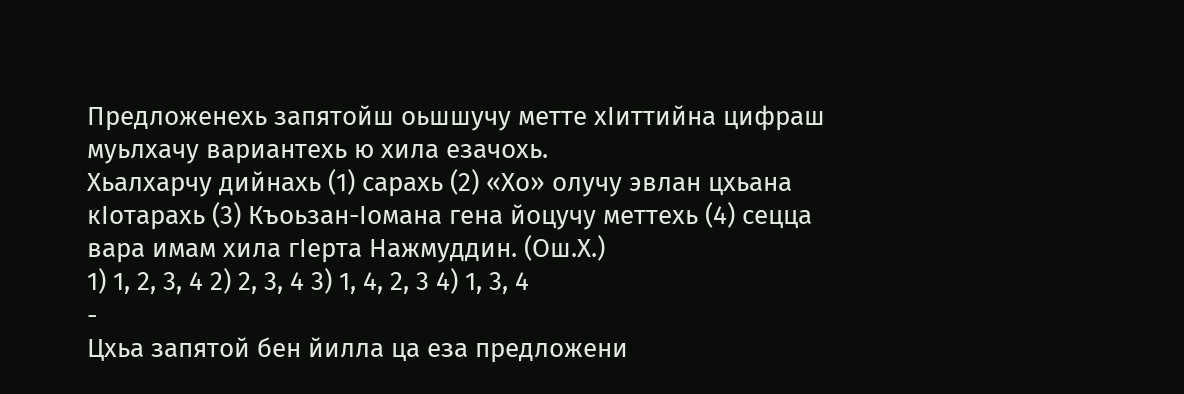Предложенехь запятойш оьшшучу метте хIиттийна цифраш муьлхачу вариантехь ю хила езачохь.
Хьалхарчу дийнахь (1) сарахь (2) «Хо» олучу эвлан цхьана кIотарахь (3) Къоьзан-Iомана гена йоцучу меттехь (4) сецца вара имам хила гIерта Нажмуддин. (Ош.Х.)
1) 1, 2, 3, 4 2) 2, 3, 4 3) 1, 4, 2, 3 4) 1, 3, 4
-
Цхьа запятой бен йилла ца еза предложени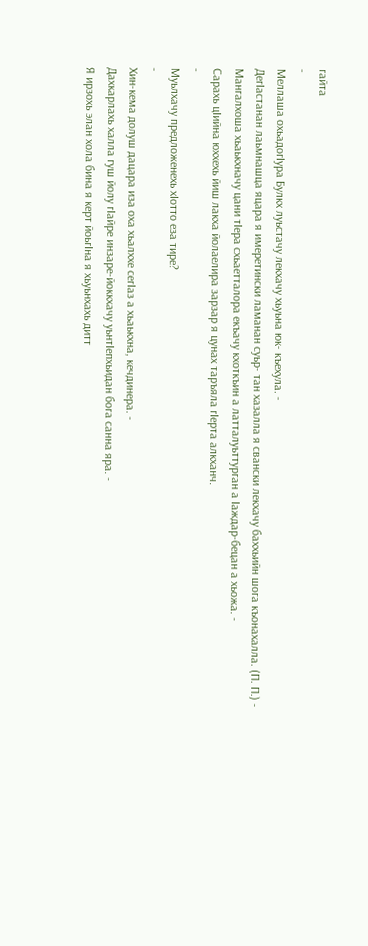гайта
-
Меллаша охьадогIура Булкх луьстачу лекхачу хьуьна юк- къехула. -
ДегIастанан лаьмнашца яцара я имеретински ламанан суьр- тан хазалла я свански лекхачу баххьийн шога къонахалла. (П. П.) -
Мангалхоша хьаькхначу цани тIера схьаетталора екъачу кхоткъин а латталуьттурган а Iаждар-бецан а хьожа. -
Сарахь цIийна юххехь йиш лакха йолаелира зарзар я цунах таръяла гIерта алкханч.
-
Муьлхачу предложенехь хIотто еза тире?
-
Хин-кема долуш дацара иза оха хьалххе сегIаз а хьаькхна, кечдинера. -
Дахкарлахь халла гуш йолу гIайре инзаре-йоккхачу уьнтIепхьидан бога санна яра. -
Я ирзохь элан хола бина я керт йоьгIна я хьуьнхахь дитт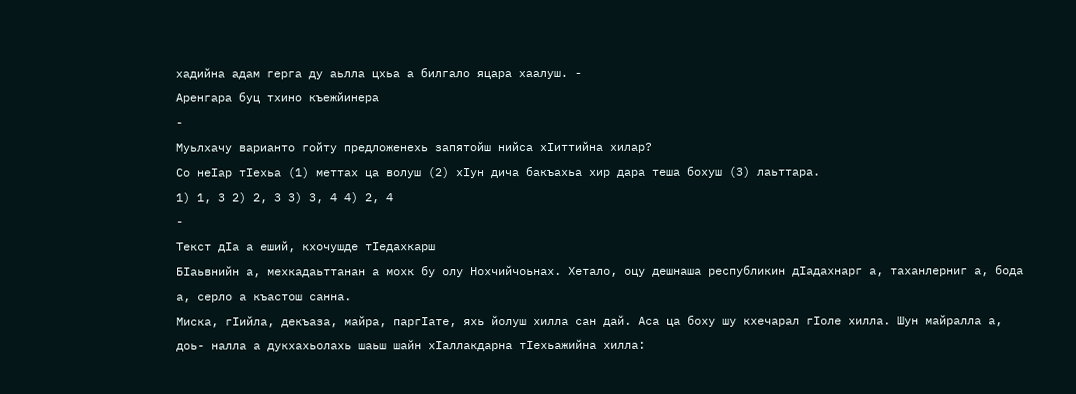хадийна адам герга ду аьлла цхьа а билгало яцара хаалуш. -
Аренгара буц тхино къежйинера
-
Муьлхачу варианто гойту предложенехь запятойш нийса хIиттийна хилар?
Со неIар тIехьа (1) меттах ца волуш (2) хIун дича бакъахьа хир дара теша бохуш (3) лаьттара.
1) 1, 3 2) 2, 3 3) 3, 4 4) 2, 4
-
Текст дIа а еший, кхочушде тIедахкарш
БIаьвнийн а, мехкадаьттанан а мохк бу олу Нохчийчоьнах. Хетало, оцу дешнаша республикин дIадахнарг а, таханлерниг а, бода а, серло а къастош санна.
Миска, гIийла, декъаза, майра, паргIате, яхь йолуш хилла сан дай. Аса ца боху шу кхечарал гIоле хилла. Шун майралла а, доь- налла а дукхахьолахь шаьш шайн хIаллакдарна тIехьажийна хилла: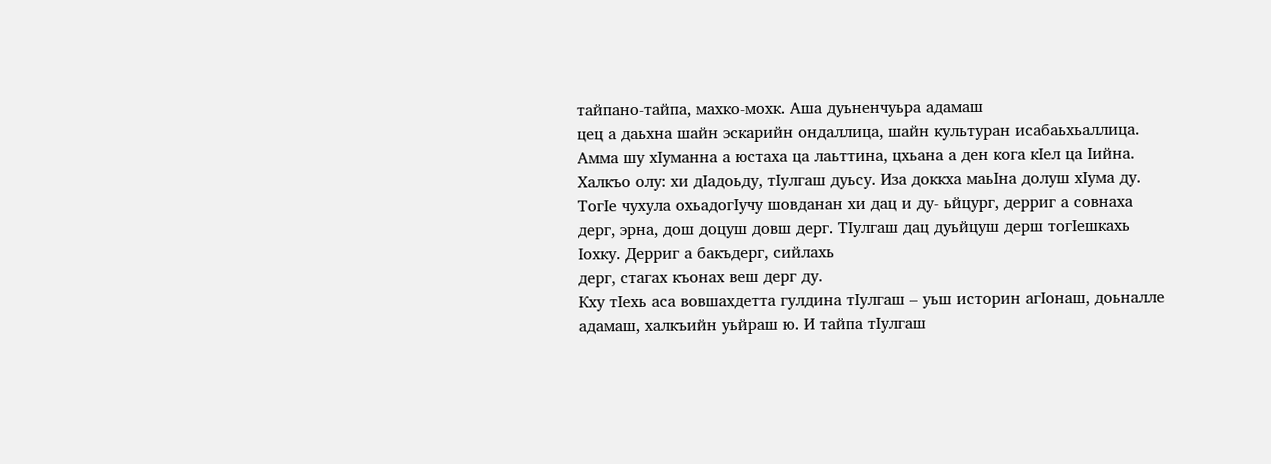тайпано-тайпа, махко-мохк. Аша дуьненчуьра адамаш
цец а даьхна шайн эскарийн ондаллица, шайн культуран исабаьхьаллица. Амма шу хIуманна а юстаха ца лаьттина, цхьана а ден кога кIел ца Iийна. Халкъо олу: хи дIадоьду, тIулгаш дуьсу. Иза доккха маьIна долуш хIума ду. ТогIе чухула охьадогIучу шовданан хи дац и ду- ьйцург, дерриг а совнаха дерг, эрна, дош доцуш довш дерг. ТIулгаш дац дуьйцуш дерш тогIешкахь Iохку. Дерриг а бакъдерг, сийлахь
дерг, стагах къонах веш дерг ду.
Кху тIехь аса вовшахдетта гулдина тIулгаш – уьш историн агIонаш, доьналле адамаш, халкъийн уьйраш ю. И тайпа тIулгаш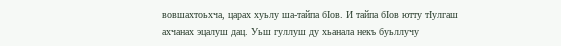вовшахтоьхча, царах хуьлу ша-тайпа бIов. И тайпа бIов ютту тIулгаш ахчанах эцалуш дац. Уьш гуллуш ду хьанала некъ буьллучу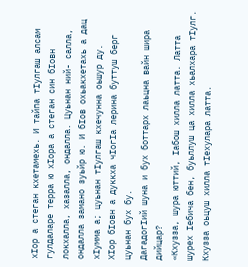хIор а стеган кхетамехь. И тайпа тIулгаш алсам гулдаларе терра ю хIора а стеган син бIовн локхалла, хазалла, ондалла. Цуьнан ний- салла, ондалла замано зуьйр ю. И бIов охьакхетахь а дац хIумма а; цуьнан тIулгаш кхечунна оьшур ду.
ХIор бIовн а дуккха чIогIа лерина буттуш берг цуьнан бух бу.
ДагадогIий шуна и бух боттарх лаьцна вайн шира дийцар?
«Кхузза, шура юттий, Iабош хилла латта. Латта шурех Iебича бен, буьллуш ца хилла хьалхара тIулг. Кхузза оьцуш хилла тIехулара латта.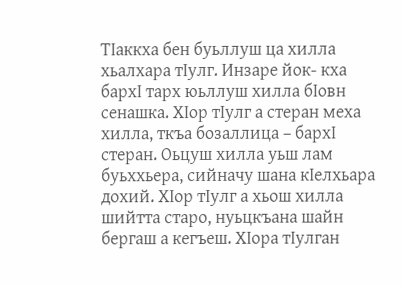ТIаккха бен буьллуш ца хилла хьалхара тIулг. Инзаре йок- кха бархI тарх юьллуш хилла бIовн сенашка. ХIор тIулг а стеран меха хилла, ткъа бозаллица – бархI стеран. Оьцуш хилла уьш лам буьххьера, сийначу шана кIелхьара дохий. ХIор тIулг а хьош хилла шийтта старо, нуьцкъана шайн
бергаш а кегъеш. ХIора тIулган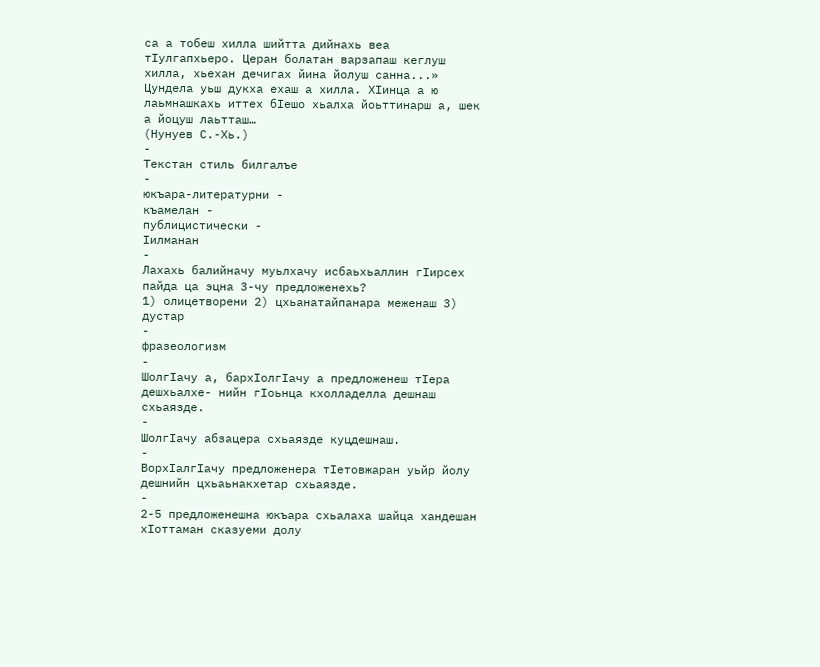са а тобеш хилла шийтта дийнахь веа тIулгапхьеро. Церан болатан варзапаш кеглуш хилла, хьехан дечигах йина йолуш санна...»
Цундела уьш дукха ехаш а хилла. ХIинца а ю лаьмнашкахь иттех бIешо хьалха йоьттинарш а, шек а йоцуш лаьтташ…
(Нунуев С.-Хь.)
-
Текстан стиль билгалъе
-
юкъара-литературни -
къамелан -
публицистически -
Iилманан
-
Лахахь балийначу муьлхачу исбаьхьаллин гIирсех пайда ца эцна 3-чу предложенехь?
1) олицетворени 2) цхьанатайпанара меженаш 3) дустар
-
фразеологизм
-
ШолгIачу а, бархIолгIачу а предложенеш тIера дешхьалхе- нийн гIоьнца кхолладелла дешнаш схьаязде.
-
ШолгIачу абзацера схьаязде куцдешнаш.
-
ВорхIалгIачу предложенера тIетовжаран уьйр йолу дешнийн цхьаьнакхетар схьаязде.
-
2-5 предложенешна юкъара схьалаха шайца хандешан хIоттаман сказуеми долу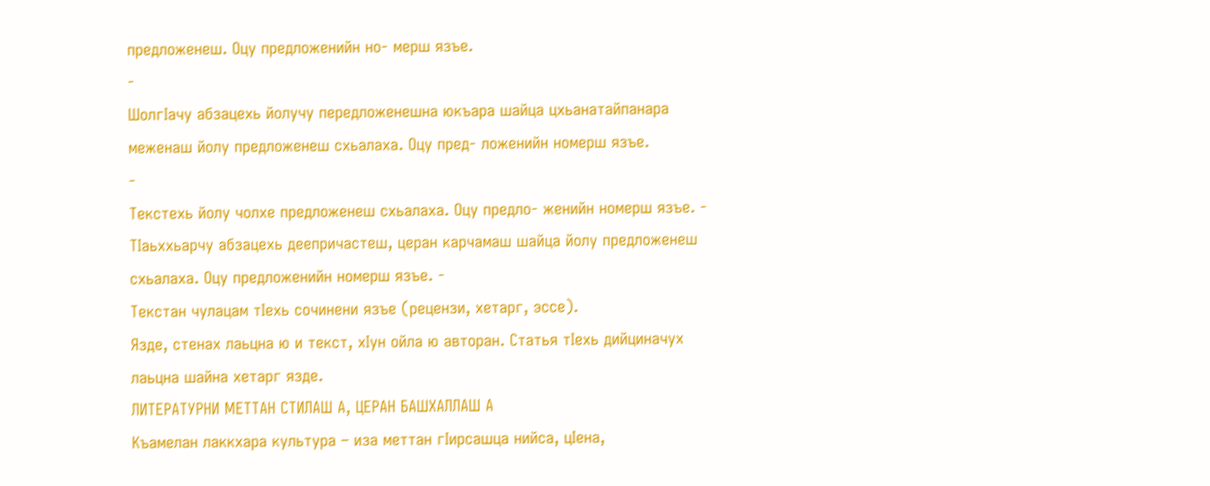предложенеш. Оцу предложенийн но- мерш язъе.
-
ШолгIачу абзацехь йолучу передложенешна юкъара шайца цхьанатайпанара меженаш йолу предложенеш схьалаха. Оцу пред- ложенийн номерш язъе.
-
Текстехь йолу чолхе предложенеш схьалаха. Оцу предло- женийн номерш язъе. -
ТIаьххьарчу абзацехь деепричастеш, церан карчамаш шайца йолу предложенеш схьалаха. Оцу предложенийн номерш язъе. -
Текстан чулацам тIехь сочинени язъе (рецензи, хетарг, эссе).
Язде, стенах лаьцна ю и текст, хIун ойла ю авторан. Статья тIехь дийциначух лаьцна шайна хетарг язде.
ЛИТЕРАТУРНИ МЕТТАН СТИЛАШ А, ЦЕРАН БАШХАЛЛАШ А
Къамелан лаккхара культура – иза меттан гIирсашца нийса, цIена,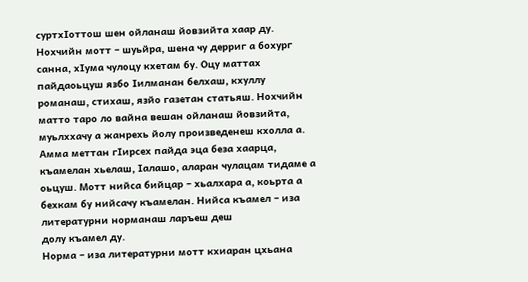суртхIоттош шен ойланаш йовзийта хаар ду.
Нохчийн мотт – шуьйра, шена чу дерриг а бохург санна, хIума чулоцу кхетам бу. Оцу маттах пайдаоьцуш язбо Iилманан белхаш, кхуллу романаш, стихаш, язйо газетан статьяш. Нохчийн матто таро ло вайна вешан ойланаш йовзийта, муьлххачу а жанрехь йолу произведенеш кхолла а. Амма меттан гIирсех пайда эца беза хаарца, къамелан хьелаш, Iалашо, аларан чулацам тидаме а оьцуш. Мотт нийса бийцар – хьалхара а, коьрта а бехкам бу нийсачу къамелан. Нийса къамел – иза литературни норманаш ларъеш деш
долу къамел ду.
Норма – иза литературни мотт кхиаран цхьана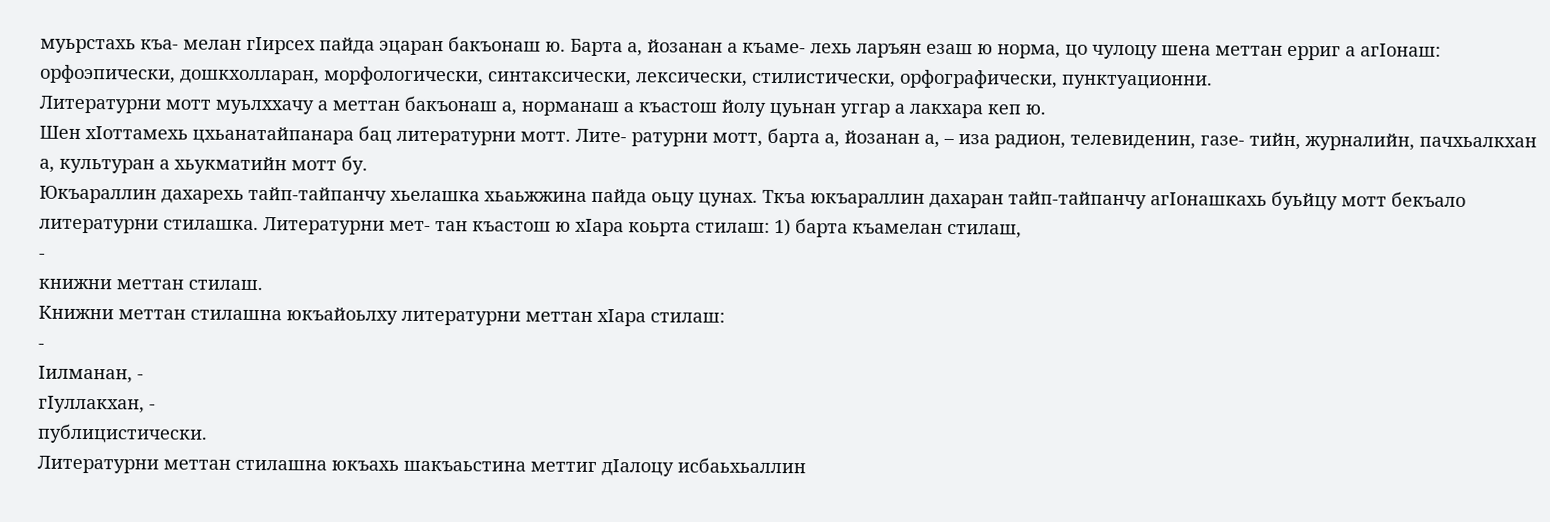муьрстахь къа- мелан гIирсех пайда эцаран бакъонаш ю. Барта а, йозанан а къаме- лехь ларъян езаш ю норма, цо чулоцу шена меттан ерриг а агIонаш: орфоэпически, дошкхолларан, морфологически, синтаксически, лексически, стилистически, орфографически, пунктуационни.
Литературни мотт муьлххачу а меттан бакъонаш а, норманаш а къастош йолу цуьнан уггар а лакхара кеп ю.
Шен хIоттамехь цхьанатайпанара бац литературни мотт. Лите- ратурни мотт, барта а, йозанан а, – иза радион, телевиденин, газе- тийн, журналийн, пачхьалкхан а, культуран а хьукматийн мотт бу.
Юкъараллин дахарехь тайп-тайпанчу хьелашка хьаьжжина пайда оьцу цунах. Ткъа юкъараллин дахаран тайп-тайпанчу агIонашкахь буьйцу мотт бекъало литературни стилашка. Литературни мет- тан къастош ю хIара коьрта стилаш: 1) барта къамелан стилаш,
-
книжни меттан стилаш.
Книжни меттан стилашна юкъайоьлху литературни меттан хIара стилаш:
-
Iилманан, -
гIуллакхан, -
публицистически.
Литературни меттан стилашна юкъахь шакъаьстина меттиг дIалоцу исбаьхьаллин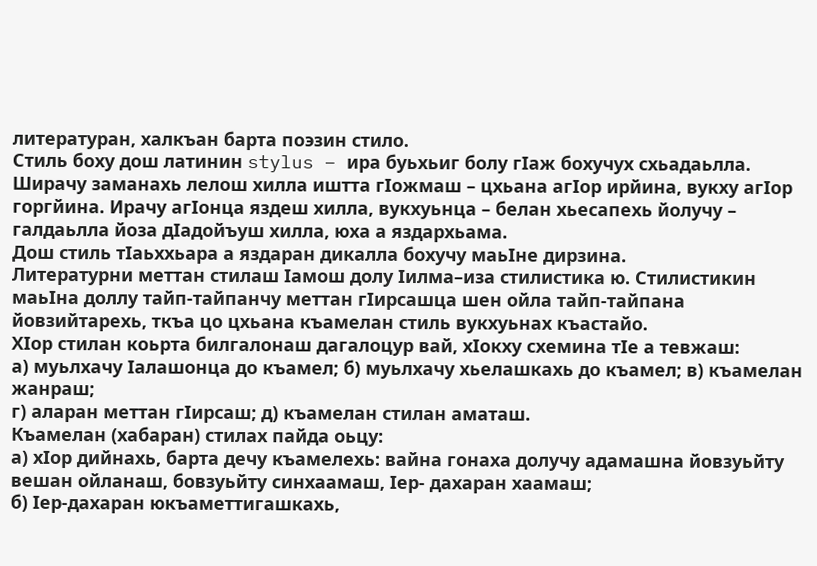литературан, халкъан барта поэзин стило.
Стиль боху дош латинин stylus – ира буьхьиг болу гIаж бохучух схьадаьлла. Ширачу заманахь лелош хилла иштта гIожмаш – цхьана агIор ирйина, вукху агIор горгйина. Ирачу агIонца яздеш хилла, вукхуьнца – белан хьесапехь йолучу – галдаьлла йоза дIадойъуш хилла, юха а яздархьама.
Дош стиль тIаьххьара а яздаран дикалла бохучу маьIне дирзина.
Литературни меттан стилаш Iамош долу Iилма–иза стилистика ю. Стилистикин маьIна доллу тайп-тайпанчу меттан гIирсашца шен ойла тайп-тайпана йовзийтарехь, ткъа цо цхьана къамелан стиль вукхуьнах къастайо.
ХIор стилан коьрта билгалонаш дагалоцур вай, хIокху схемина тIе а тевжаш:
а) муьлхачу Iалашонца до къамел; б) муьлхачу хьелашкахь до къамел; в) къамелан жанраш;
г) аларан меттан гIирсаш; д) къамелан стилан аматаш.
Къамелан (хабаран) стилах пайда оьцу:
а) хIор дийнахь, барта дечу къамелехь: вайна гонаха долучу адамашна йовзуьйту вешан ойланаш, бовзуьйту синхаамаш, Iер- дахаран хаамаш;
б) Iер-дахаран юкъаметтигашкахь,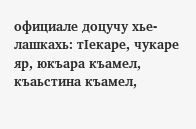официале доцучу хье- лашкахь: тIекаре, чукаре яр, юкъара къамел, къаьстина къамел,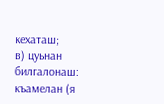кехаташ;
в) цуьнан билгалонаш: къамелан (я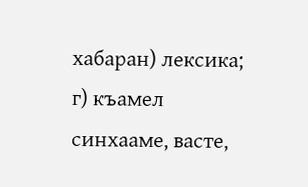хабаран) лексика;
г) къамел синхааме, васте,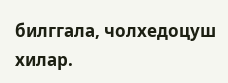билггала, чолхедоцуш хилар.